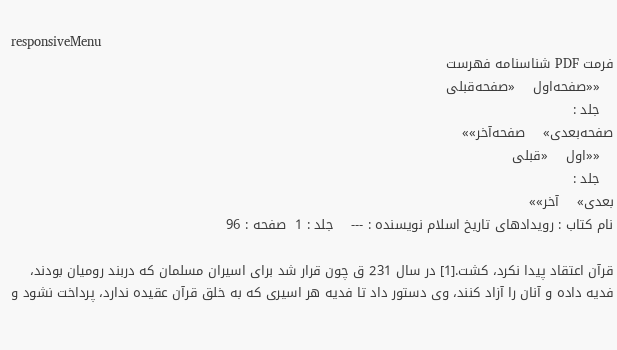responsiveMenu
فرمت PDF شناسنامه فهرست
   ««صفحه‌اول    «صفحه‌قبلی
   جلد :
صفحه‌بعدی»    صفحه‌آخر»»
   ««اول    «قبلی
   جلد :
بعدی»    آخر»»
نام کتاب : رویدادهای تاریخ اسلام نویسنده : ---    جلد : 1  صفحه : 96

قرآن اعتقاد پیدا نکرد، کشت.[1] در سال 231 ق چون قرار شد برای اسیران مسلمان که دربند رومیان بودند، فدیه داده و آنان را آزاد کنند، وی دستور داد تا فدیه هر اسیری که به خلق قرآن عقیده ندارد، پرداخت نشود و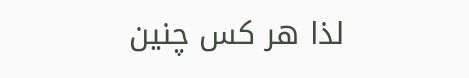لذا هر کس چنین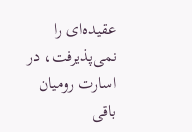عقیده‌ای را نمی‌پذیرفت، در اسارت رومیان باقی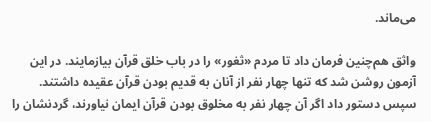می‌ماند.

واثق هم‌چنین فرمان داد تا مردم «ثغور» را در باب خلق قرآن بیازمایند. در این آزمون روشن شد که تنها چهار نفر از آنان به قدیم بودن قرآن عقیده داشتند. سپس دستور داد اگر آن چهار نفر به مخلوق بودن قرآن ایمان نیاورند، گردنشان را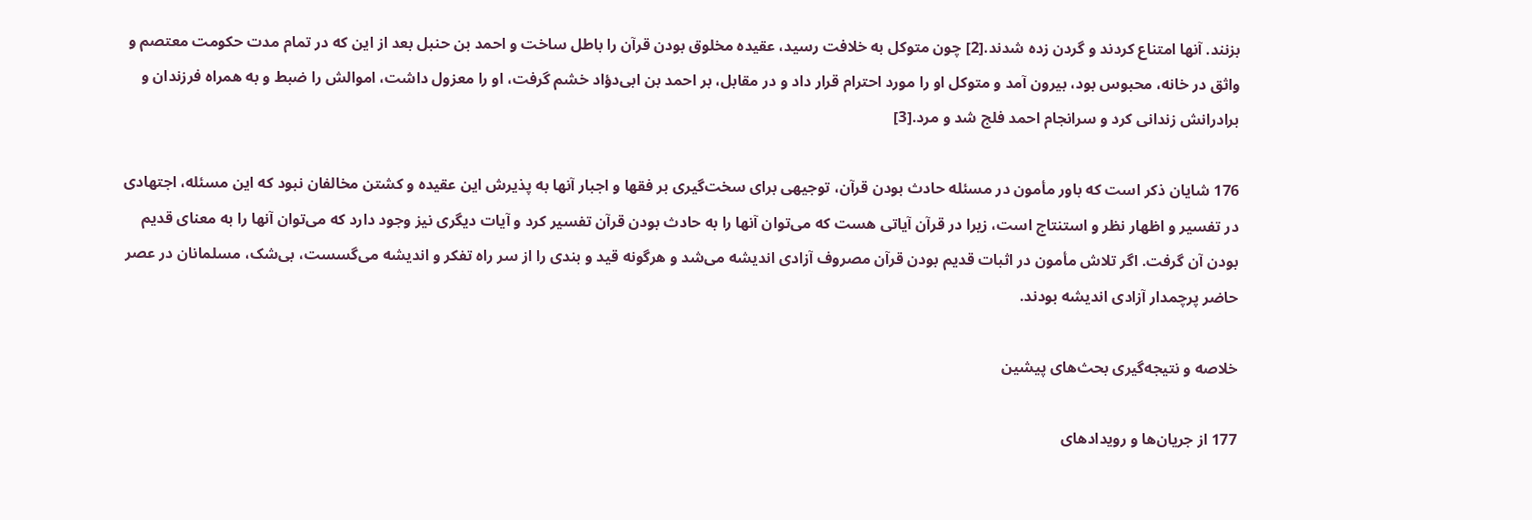بزنند. آنها امتناع کردند و گردن زده شدند.[2] چون متوکل به خلافت رسید، عقیده مخلوق بودن قرآن را باطل ساخت و احمد بن حنبل بعد از این که در تمام مدت حکومت معتصم و واثق در خانه، محبوس بود، بیرون آمد و متوکل او را مورد احترام قرار داد و در مقابل، بر احمد بن ابی‌دؤاد خشم گرفت، او را معزول داشت، اموالش را ضبط و به همراه فرزندان و برادرانش زندانی کرد و سرانجام احمد فلج شد و مرد.[3]

176 شایان ذکر است که باور مأمون در مسئله حادث بودن قرآن، توجیهی برای سخت‌گیری بر فقها و اجبار آنها به پذیرش این عقیده و کشتن مخالفان نبود که این مسئله، اجتهادی در تفسیر و اظهار نظر و استنتاج است، زیرا در قرآن آیاتی هست که می‌توان آنها را به حادث بودن قرآن تفسیر کرد و آیات دیگری نیز وجود دارد که می‌توان آنها را به معنای قدیم بودن آن گرفت. اگر تلاش مأمون در اثبات قدیم بودن قرآن مصروف آزادی اندیشه می‌شد و هرگونه قید و بندی را از سر راه تفکر و اندیشه می‌گسست، بی‌شک، مسلمانان در عصر حاضر پرچمدار آزادی اندیشه بودند.

خلاصه و نتیجه‌گیری بحث‌های پیشین

177 از جریان‌ها و رویدادهای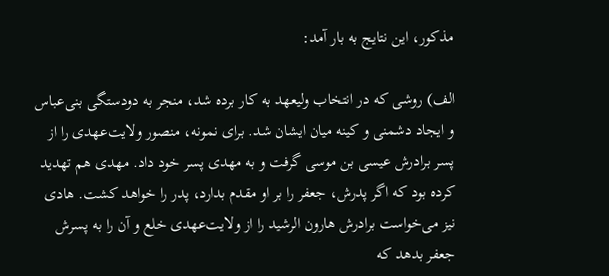مذکور، این نتایج به بار آمد:

الف) روشی که در انتخاب ولیعهد به کار برده شد، منجر به دودستگی بنی‌عباس و ایجاد دشمنی و کینه میان ایشان شد. برای نمونه، منصور ولایت‌عهدی را از پسر برادرش عیسی بن موسی گرفت و به مهدی پسر خود داد. مهدی هم تهدید کرده بود که اگر پدرش، جعفر را بر او مقدم بدارد، پدر را خواهد کشت. هادی نیز می‌خواست برادرش هارون الرشید را از ولایت‌عهدی خلع و آن را به پسرش جعفر بدهد که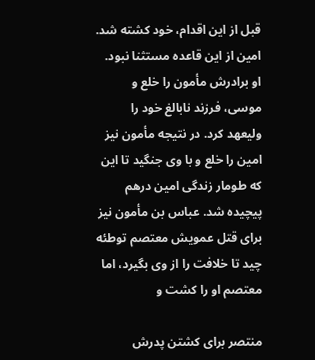قبل از این اقدام، خود کشته شد. امین از این قاعده مستثنا نبود. او برادرش مأمون را خلع و موسی، فرزند نابالغ خود را ولیعهد کرد. در نتیجه مأمون نیز امین را خلع و با وی جنگید تا این که طومار زندگی امین درهم پیچیده شد. عباس بن مأمون نیز برای قتل عمویش معتصم توطئه چید تا خلافت را از وی بگیرد، اما معتصم او را کشت و

منتصر برای کشتن پدرش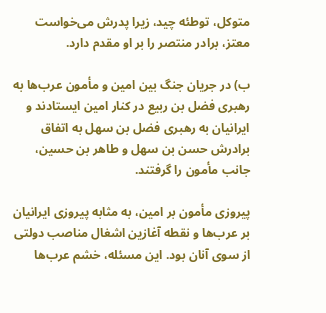متوکل، توطئه چید، زیرا پدرش می‌خواست معتز، برادر منتصر را بر او مقدم دارد.

ب) در جریان جنگ بین امین و مأمون عرب‌ها به رهبری فضل بن ربیع در کنار امین ایستادند و ایرانیان به رهبری فضل بن سهل به اتفاق برادرش حسن بن سهل و طاهر بن حسین، جانب مأمون را گرفتند.

پیروزی مأمون بر امین، به مثابه پیروزی ایرانیان بر عرب‌ها و نقطه آغازین اشغال مناصب دولتی از سوی آنان بود. این مسئله، خشم عرب‌ها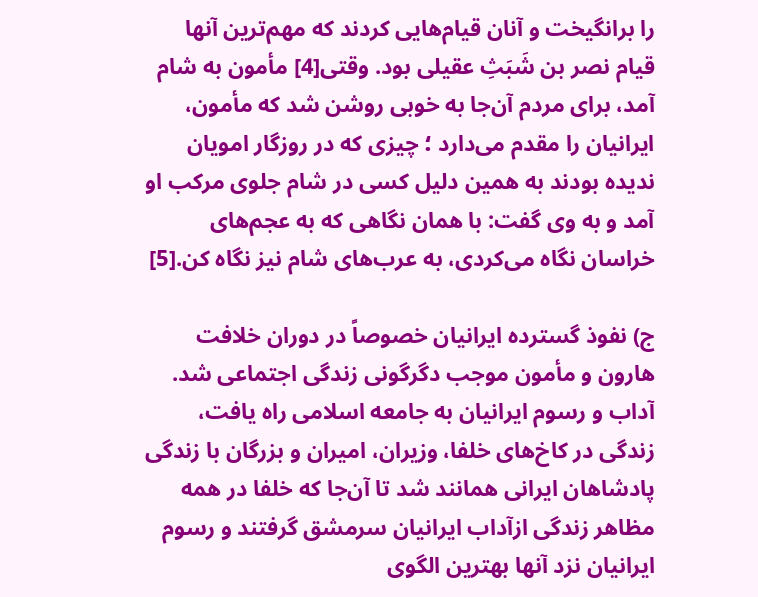را برانگیخت و آنان قیام‌هایی کردند که مهم‌ترین آنها قیام نصر بن شَبَثِ عقیلی بود. وقتی[4] مأمون به شام آمد، برای مردم آن‌جا به خوبی روشن شد که مأمون، ایرانیان را مقدم می‌دارد ؛ چیزی که در روزگار امویان ندیده بودند به همین دلیل کسی در شام جلوی مرکب او آمد و به وی گفت: با همان نگاهی که به عجم‌های خراسان نگاه می‌کردی، به عرب‌های شام نیز نگاه کن.[5]

ج) نفوذ گسترده ایرانیان خصوصاً در دوران خلافت هارون و مأمون موجب دگرگونی زندگی اجتماعی شد. آداب و رسوم ایرانیان به جامعه اسلامی راه یافت، زندگی در کاخ‌های خلفا، وزیران، امیران و بزرگان با زندگی پادشاهان ایرانی همانند شد تا آن‌جا که خلفا در همه مظاهر زندگی ازآداب ایرانیان سرمشق گرفتند و رسوم ایرانیان نزد آنها بهترین الگوی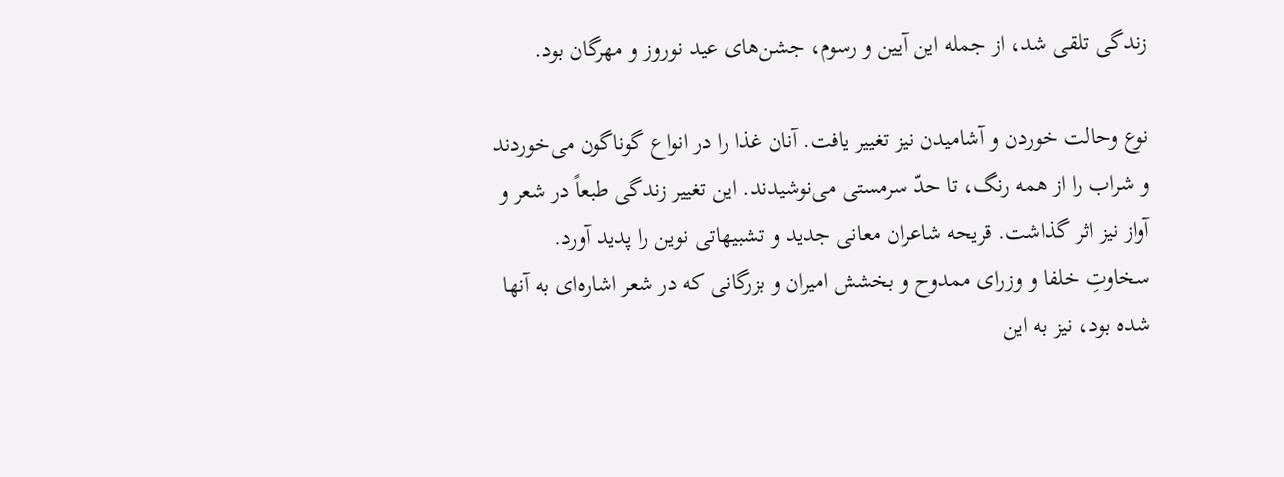زندگی تلقی شد، از جمله این آیین و رسوم، جشن‌های عید نوروز و مهرگان بود.

نوع وحالت خوردن و آشامیدن نیز تغییر یافت. آنان غذا را در انواع گوناگون می‌خوردند و شراب را از همه رنگ، تا حدّ سرمستی می‌نوشیدند. این تغییر زندگی طبعاً در شعر و آواز نیز اثر گذاشت. قریحه شاعران معانی جدید و تشبیهاتی نوین را پدید آورد. سخاوتِ خلفا و وزرای ممدوح و بخشش امیران و بزرگانی که در شعر اشاره‌ای به آنها شده بود، نیز به این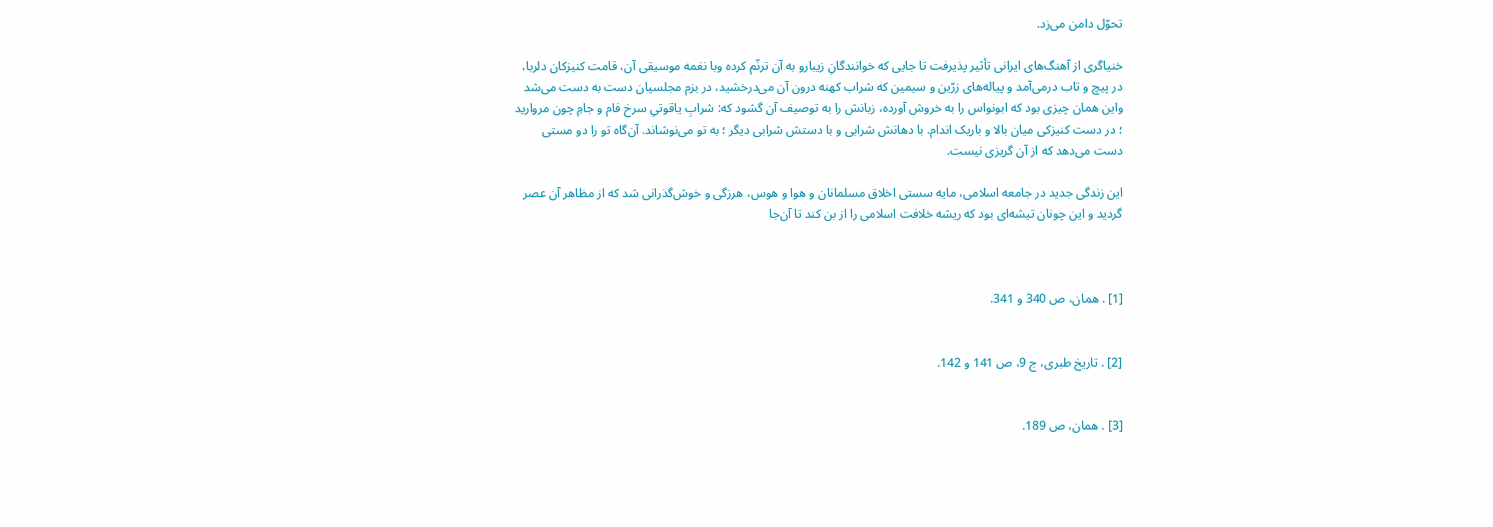تحوّل دامن می‌زد.

خنیاگری از آهنگ‌های ایرانی تأثیر پذیرفت تا جایی که خوانندگانِ زیبارو به آن ترنّم کرده وبا نغمه موسیقی آن، قامت کنیزکان دلربا، در پیچ و تاب درمی‌آمد و پیاله‌های زرّین و سیمین که شراب کهنه درون آن می‌درخشید، در بزم مجلسیان دست به دست می‌شد واین همان چیزی بود که ابونواس را به خروش آورده، زبانش را به توصیف آن گشود که: شرابِ یاقوتیِ سرخ فام و جامِ چون مروارید ؛ در دست کنیزکی میان بالا و باریک اندام. با دهانش شرابی و با دستش شرابی دیگر ؛ به تو می‌نوشاند. آن‌گاه تو را دو مستی دست می‌دهد که از آن گریزی نیست.

این زندگی جدید در جامعه اسلامی، مایه سستی اخلاق مسلمانان و هوا و هوس، هرزگی و خوش‌گذرانی شد که از مظاهر آن عصر گردید و این چونان تیشه‌ای بود که ریشه خلافت اسلامی را از بن کند تا آن‌جا



[1] . همان، ص 340 و 341.


[2] . تاریخ طبری، ج 9، ص 141 و 142.


[3] . همان، ص 189.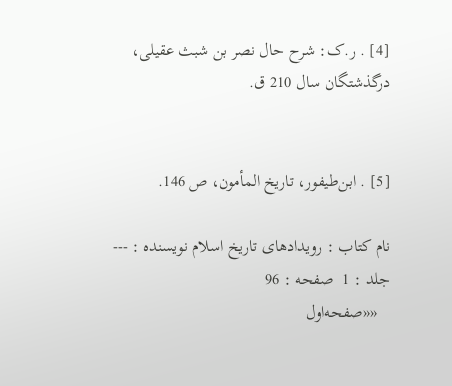[4] . ر.ک: شرح حال نصر بن شبث عقیلی، درگذشتگان سال 210 ق.


[5] . ابن‌طیفور، تاریخ المأمون، ص 146.

نام کتاب : رویدادهای تاریخ اسلام نویسنده : ---    جلد : 1  صفحه : 96
   ««صفحه‌اول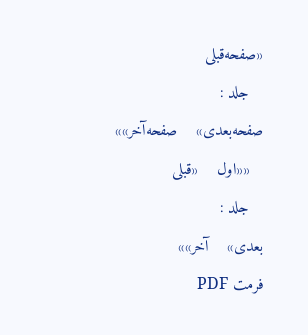«صفحه‌قبلی
   جلد :
صفحه‌بعدی»    صفحه‌آخر»»
   ««اول    «قبلی
   جلد :
بعدی»    آخر»»
فرمت PDF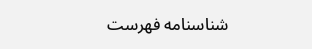شناسنامه فهرست